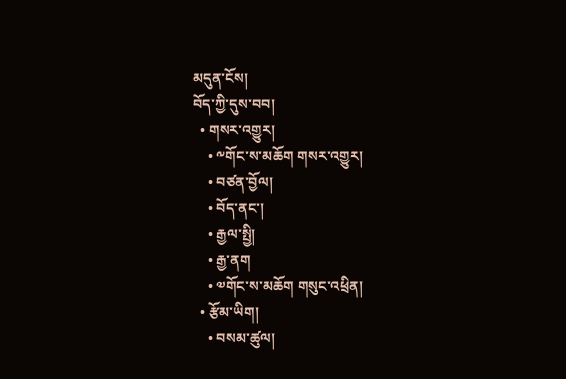མདུན་ངོས།
བོད་ཀྱི་དུས་བབ།
  • གསར་འགྱུར།
    • ༸གོང་ས་མཆོག གསར་འགྱུར།
    • བཙན་བྱོལ།
    • བོད་ནང་།
    • རྒྱལ་སྤྱི།
    • རྒྱ་ནག
    • ༧གོང་ས་མཆོག གསུང་འཕྲིན།
  • རྩོམ་ཡིག།
    • བསམ་ཚུལ།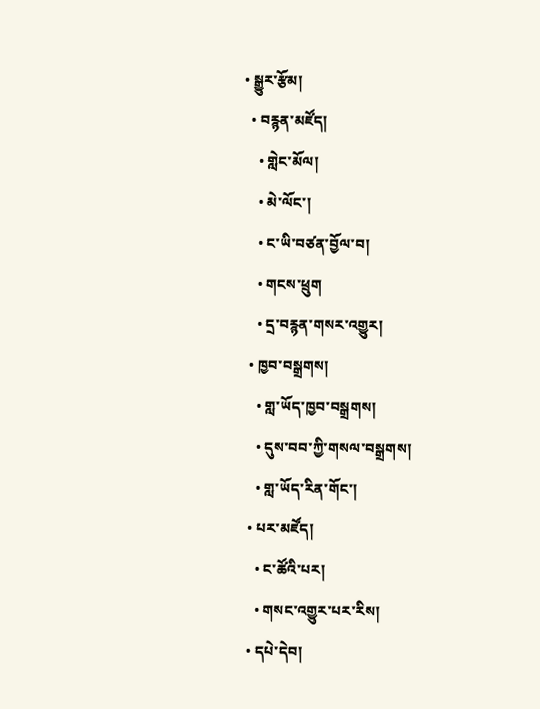• སྒྱུར་རྩོམ།
  • བརྙན་མཛོད།
    • གླེང་མོལ།
    • མེ་ལོང་།
    • ང་ཡི་བཙན་བྱོལ་བ།
    • གངས་ཕྲུག
    • དྲ་བརྙན་གསར་འགྱུར།
  • ཁྱབ་བསྒྲགས།
    • གླ་ཡོད་ཁྱབ་བསྒྲགས།
    • དུས་བབ་ཀྱི་གསལ་བསྒྲགས།
    • གླ་ཡོད་རིན་གོང་།
  • པར་མཛོད།
    • ང་ཚོའི་པར།
    • གསང་འགྱུར་པར་རིས།
  • དཔེ་དེབ།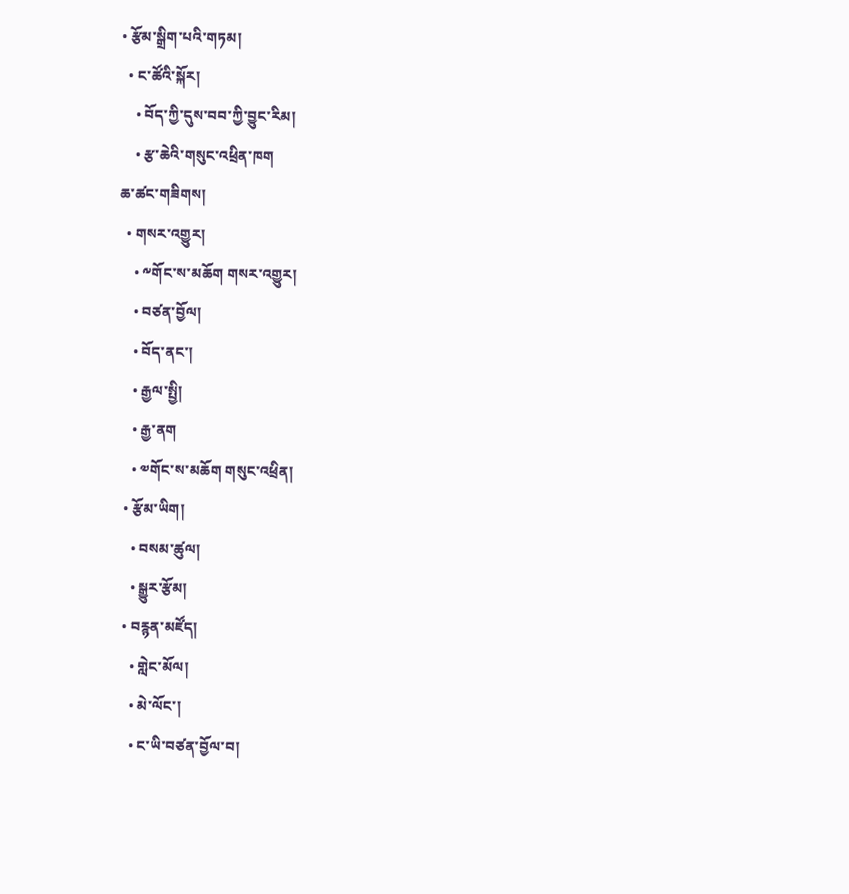• རྩོམ་སྒྲིག་པའི་གཏམ།
  • ང་ཚོའི་སྐོར།
    • བོད་ཀྱི་དུས་བབ་ཀྱི་བྱུང་རིམ།
    • རྩ་ཆེའི་གསུང་འཕྲིན་ཁག
ཆ་ཚང་གཟིགས།
  • གསར་འགྱུར།
    • ༸གོང་ས་མཆོག གསར་འགྱུར།
    • བཙན་བྱོལ།
    • བོད་ནང་།
    • རྒྱལ་སྤྱི།
    • རྒྱ་ནག
    • ༧གོང་ས་མཆོག གསུང་འཕྲིན།
  • རྩོམ་ཡིག།
    • བསམ་ཚུལ།
    • སྒྱུར་རྩོམ།
  • བརྙན་མཛོད།
    • གླེང་མོལ།
    • མེ་ལོང་།
    • ང་ཡི་བཙན་བྱོལ་བ།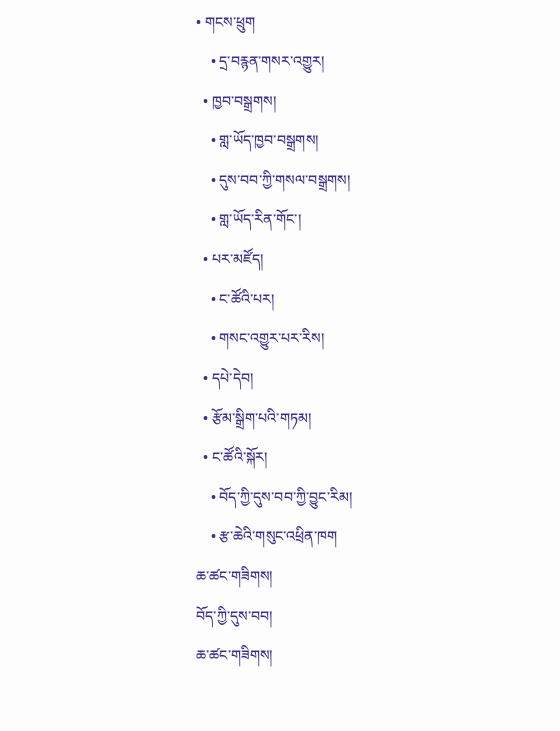• གངས་ཕྲུག
    • དྲ་བརྙན་གསར་འགྱུར།
  • ཁྱབ་བསྒྲགས།
    • གླ་ཡོད་ཁྱབ་བསྒྲགས།
    • དུས་བབ་ཀྱི་གསལ་བསྒྲགས།
    • གླ་ཡོད་རིན་གོང་།
  • པར་མཛོད།
    • ང་ཚོའི་པར།
    • གསང་འགྱུར་པར་རིས།
  • དཔེ་དེབ།
  • རྩོམ་སྒྲིག་པའི་གཏམ།
  • ང་ཚོའི་སྐོར།
    • བོད་ཀྱི་དུས་བབ་ཀྱི་བྱུང་རིམ།
    • རྩ་ཆེའི་གསུང་འཕྲིན་ཁག
ཆ་ཚང་གཟིགས།
བོད་ཀྱི་དུས་བབ།
ཆ་ཚང་གཟིགས།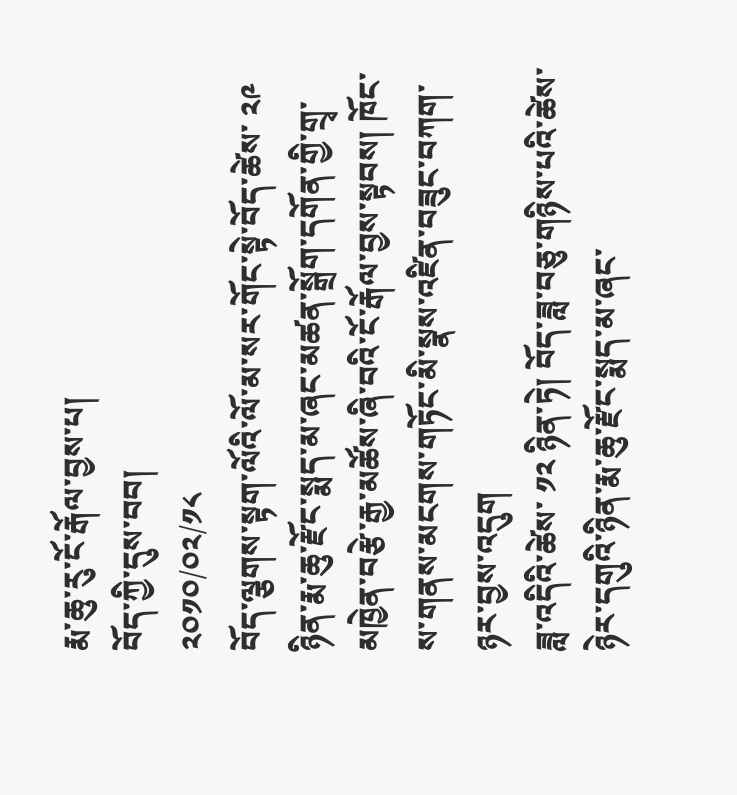རྨ་ཆུ་རུ་ངོ་རྒོལ་བྱས་པ།
བོད་ཀྱི་དུས་བབ།
༢༠༡༠/༠༢/༡༨
བོད་ལྕགས་སྟག་ལོའི་ལོ་མ་སར་གོང་སྟེ་བོད་ཚེས་ ༢༩ ཉིན་རྨ་ཆུ་རྫོང་སྨད་མ་ཞང་མཚན་སྒྲོག་དགོན་གྱི་གྲྭ་མཁྱེན་བརྩེ་རྒྱ་མཚོས་ཞི་བའི་ངོ་རྒོལ་བྱས་སྟབས། ཁོང་ས་གནས་མངགས་གཏོང་མི་སྣས་འཛིན་བཟུང་བཀག་ཉར་བྱས་འདུག
ཟླ་འདིའི་ཚེས་ ༡༢ ཉིན་ཏེ། བོད་ཟླ་བཅུ་གཉིས་པའི་ཚེས་ཉེར་དགུའི་ཉིན་རྨ་ཆུ་རྫོང་སྨད་མ་ཞང་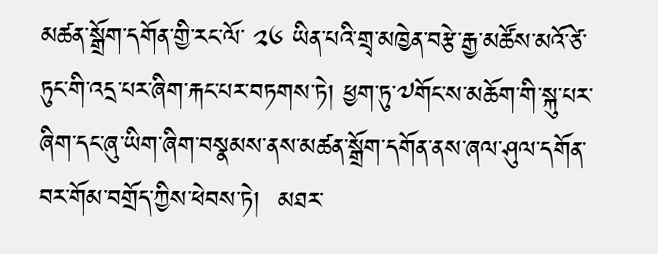མཚན་སྒྲོག་དགོན་གྱི་རང་ལོ་ ༢༦ ཡིན་པའི་གྲྭ་མཁྱེན་བརྩེ་རྒྱ་མཚོས་མའོ་ཙེ་ཏུང་གི་འདྲ་པར་ཞིག་རྐང་པར་བཏགས་ཏེ། ཕྱག་ཏུ་༧གོང་ས་མཆོག་གི་སྐུ་པར་ཞིག་དང་ཞུ་ཡིག་ཞིག་བསྣམས་ནས་མཚན་སྒྲོག་དགོན་ནས་ཞལ་ཤུལ་དགོན་བར་གོམ་བགྲོད་ཀྱིས་ཕེབས་ཏེ།  མཐར་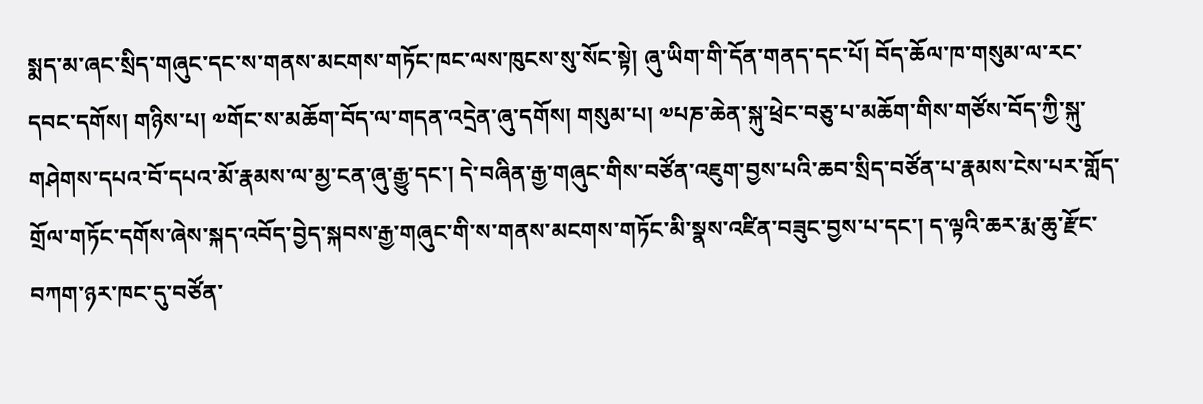སྨད་མ་ཞང་སྲིད་གཞུང་དང་ས་གནས་མངགས་གཏོང་ཁང་ལས་ཁུངས་སུ་སོང་སྟེ། ཞུ་ཡིག་གི་དོན་གནད་དང་པོ། བོད་ཆོལ་ཁ་གསུམ་ལ་རང་དབང་དགོས། གཉིས་པ། ༧གོང་ས་མཆོག་བོད་ལ་གདན་འདྲེན་ཞུ་དགོས། གསུམ་པ། ༧པཎ་ཆེན་སྐུ་ཕྲེང་བཅུ་པ་མཆོག་གིས་གཙོས་བོད་ཀྱི་སྐུ་གཤེགས་དཔའ་བོ་དཔའ་མོ་རྣམས་ལ་མྱ་ངན་ཞུ་རྒྱུ་དང་། དེ་བཞིན་རྒྱ་གཞུང་གིས་བཙོན་འཇུག་བྱས་པའི་ཆབ་སྲིད་བཙོན་པ་རྣམས་ངེས་པར་གློད་གྲོལ་གཏོང་དགོས་ཞེས་སྐད་འབོད་བྱེད་སྐབས་རྒྱ་གཞུང་གི་ས་གནས་མངགས་གཏོང་མི་སྣས་འཛིན་བཟུང་བྱས་པ་དང་། ད་ལྟའི་ཆར་རྨ་ཆུ་རྫོང་བཀག་ཉར་ཁང་དུ་བཙོན་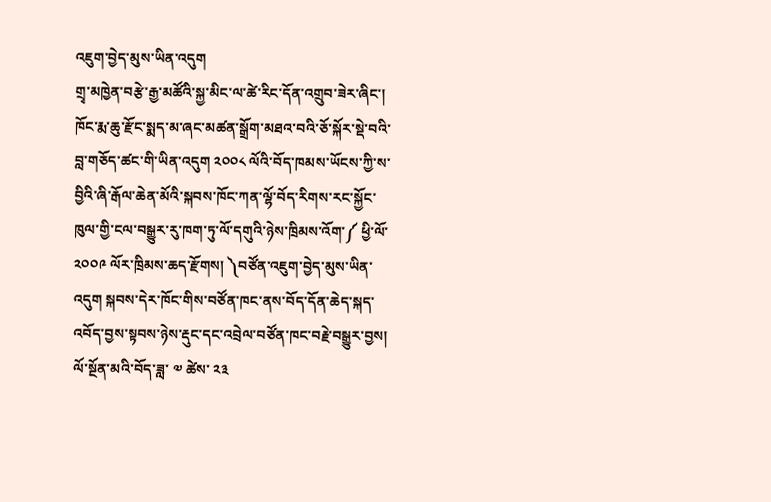འཇུག་བྱེད་མུས་ཡིན་འདུག
གྲྭ་མཁྱེན་བརྩེ་རྒྱ་མཚོའི་སྐྱ་མིང་ལ་ཚེ་རིང་དོན་འགྲུབ་ཟེར་ཞིང་། ཁོང་རྨ་ཆུ་རྫོང་སྨད་མ་ཞང་མཚན་སྒྲོག་མཐའ་བའི་ཅོ་སྐོར་སྡེ་བའི་བླ་གཅོད་ཚང་གི་ཡིན་འདུག ༢༠༠༨ ལོའི་བོད་ཁམས་ཡོངས་ཀྱི་ས་བྱིའི་ཞི་རྒོལ་ཆེན་མོའི་སྐབས་ཁོང་ཀན་ལྷོ་བོད་རིགས་རང་སྐྱོང་ཁུལ་གྱི་ངལ་བསྒྱུར་རུ་ཁག་ཏུ་ལོ་དགུའི་ཉེས་ཁྲིམས་འོག་༼ ཕྱི་ལོ་༢༠༠༩ ལོར་ཁྲིམས་ཆད་རྫོགས། ༽བཙོན་འཇུག་བྱེད་མུས་ཡིན་འདུག སྐབས་དེར་ཁོང་གིས་བཙོན་ཁང་ནས་བོད་དོན་ཆེད་སྐད་འབོད་བྱས་སྟབས་ཉེས་རྡུང་དང་འབྲེལ་བཙོན་ཁང་བརྗེ་བསྒྱུར་བྱས། ལོ་སྔོན་མའི་བོད་ཟླ་ ༧ ཚེས་ ༢༣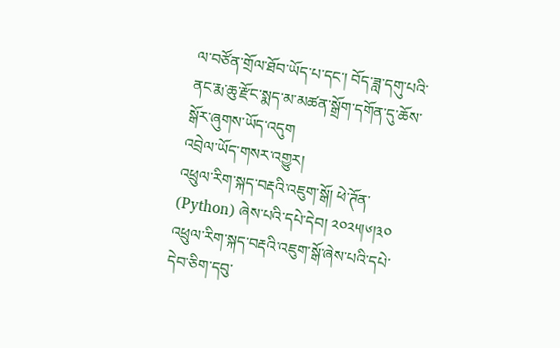ལ་བཙོན་གྲོལ་ཐོབ་ཡོད་པ་དང་། བོད་ཟླ་དགུ་པའི་ནང་རྨ་ཆུ་རྫོང་སྨད་མ་མཚན་སྒྲོག་དགོན་དུ་ཆོས་སྒོར་ཞུགས་ཡོད་འདུག
འབྲེལ་ཡོད་གསར་འགྱུར།
འཕྲུལ་རིག་སྐད་བརྡའི་འཇུག་སྒོ། ཕེ་ཊོན་ (Python) ཞེས་པའི་དཔེ་དེབ། ༢༠༢༥།༦།༣༠
འཕྲུལ་རིག་སྐད་བརྡའི་འཇུག་སྒོ་ཞེས་པའི་དཔེ་དེབ་ཅིག་དབུ་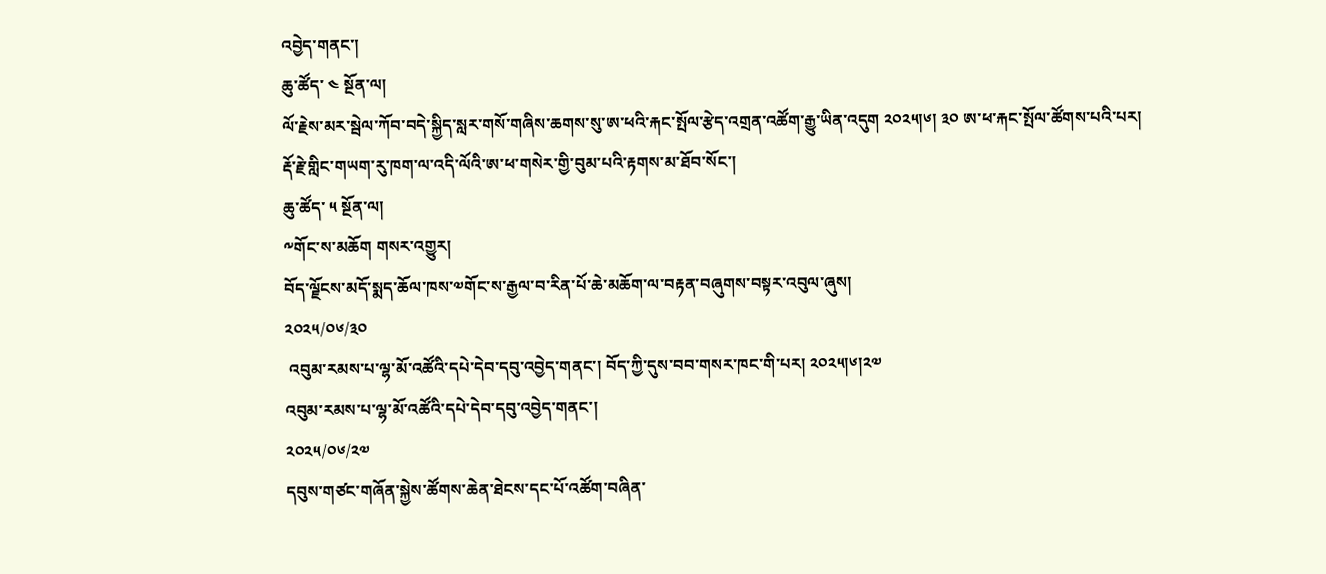འབྱེད་གནང་།
ཆུ་ཚོད་ ༤ སྔོན་ལ།
ལོ་རྗེས་མར་སྦེལ་ཀོབ་བདེ་སྐྱིད་སླར་གསོ་གཞིས་ཆགས་སུ་ཨ་ཕའི་རྐང་སྤོལ་རྩེད་འགྲན་འཚོག་རྒྱུ་ཡིན་འདུག ༢༠༢༥།༦། ༣༠ ཨ་ཕ་རྐང་སྤོལ་ཚོགས་པའི་པར།
རྡོ་རྗེ་གླིང་གཡག་རུ་ཁག་ལ་འདི་ལོའི་ཨ་ཕ་གསེར་གྱི་བུམ་པའི་རྟགས་མ་ཐོབ་སོང་།
ཆུ་ཚོད་ ༥ སྔོན་ལ།
༸གོང་ས་མཆོག གསར་འགྱུར།
བོད་ལྗོངས་མདོ་སྨད་ཆོལ་ཁས་༧གོང་ས་རྒྱལ་བ་རིན་པོ་ཆེ་མཆོག་ལ་བརྟན་བཞུགས་བསྟར་འབུལ་ཞུས།
༢༠༢༥/༠༦/༣༠
 འབུམ་རམས་པ་ལྷ་མོ་འཚོའི་དཔེ་དེབ་དབུ་འབྱེད་གནང་། བོད་ཀྱི་དུས་བབ་གསར་ཁང་གི་པར། ༢༠༢༥།༦།༢༧
འབུམ་རམས་པ་ལྷ་མོ་འཚོའི་དཔེ་དེབ་དབུ་འབྱེད་གནང་།
༢༠༢༥/༠༦/༢༧
དབུས་གཙང་གཞོན་སྐྱེས་ཚོགས་ཆེན་ཐེངས་དང་པོ་འཚོག་བཞིན་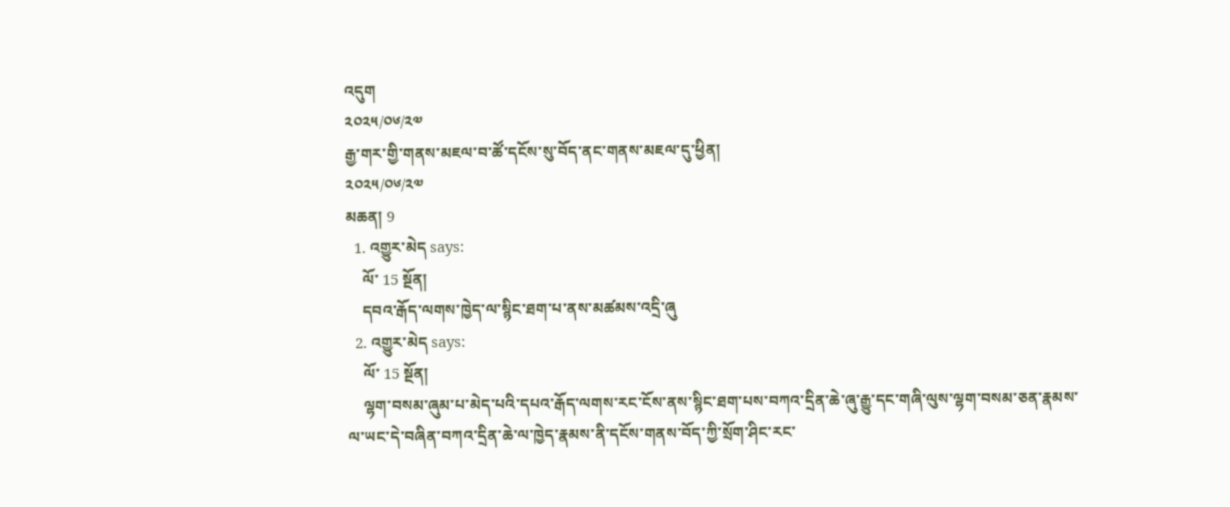འདུག
༢༠༢༥/༠༦/༢༧
རྒྱ་གར་གྱི་གནས་མཇལ་བ་ཚོ་དངོས་སུ་བོད་ནང་གནས་མཇལ་དུ་ཕྱིན།
༢༠༢༥/༠༦/༢༧
མཆན། 9
  1. འགྱུར་མེད says:
    ལོ་ 15 སྔོན།
    དབའ་རྒོད་ལགས་ཁྱེད་ལ་སྙིང་ཐག་པ་ནས་མཚམས་འདྲི་ཞུ
  2. འགྱུར་མེད says:
    ལོ་ 15 སྔོན།
    ལྷག་བསམ་ཞུམ་པ་མེད་པའི་དཔའ་རྒོད་ལགས་རང་ངོས་ནས་སྙིང་ཐག་པས་བཀའ་དྲིན་ཆེ་ཞུ་རྒྱུ་དང་གཞི་ལུས་ལྷག་བསམ་ཅན་རྣམས་ལ་ཡང་དེ་བཞིན་བཀའ་དྲིན་ཆེ་ལ་ཁྱེད་རྣམས་ནི་དངོས་གནས་བོད་ཀྱི་སྲོག་ཤིང་རང་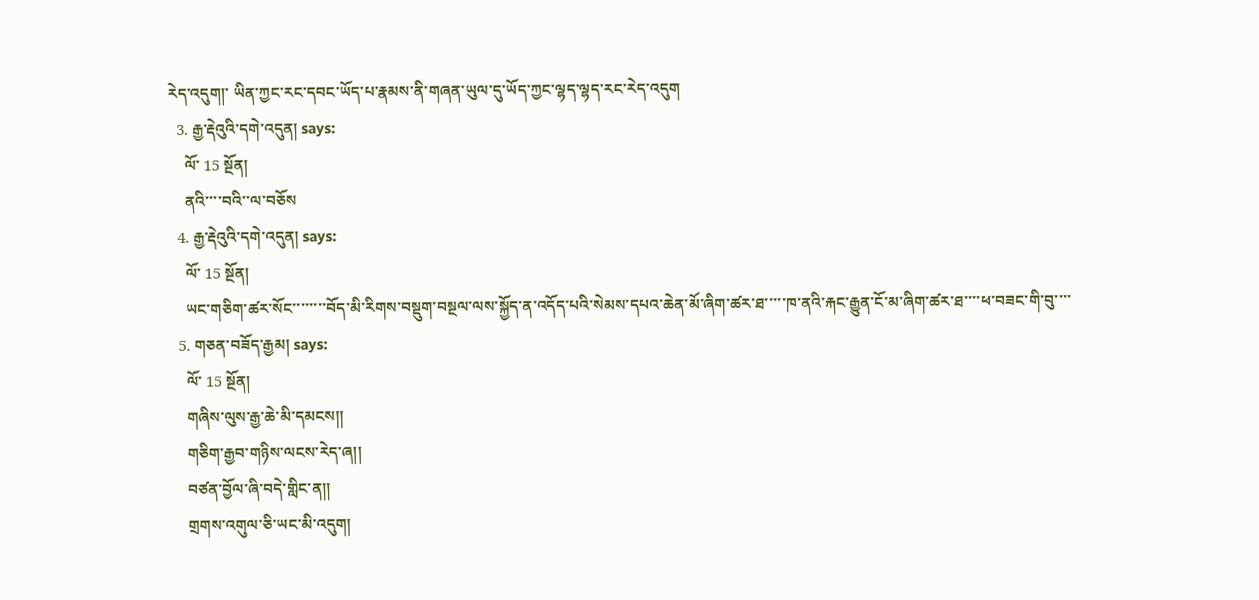རེད་འདུག།་ ཡིན་ཀྱང་རང་དབང་ཡོད་པ་རྣམས་ནི་གཞན་ཡུལ་དུ་ཡོད་ཀྱང་ལྷད་ལྷད་རང་རེད་འདུག
  3. རྒྱ་རྡེའུའི་དགེ་འདུན། says:
    ལོ་ 15 སྔོན།
    ནའི་་་་བའི་་ལ་བཅོས
  4. རྒྱ་རྡེའུའི་དགེ་འདུན། says:
    ལོ་ 15 སྔོན།
    ཡང་གཅིག་ཚར་སོང་་་་་་་་བོད་མི་རིགས་བསྡུག་བསྔལ་ལས་སྐྱོད་ན་འདོད་པའི་སེམས་དཔའ་ཆེན་མོ་ཞིག་ཚར་ཐ་་་་་ཁ་ནའི་རྐང་རྒྱུན་ངོ་མ་ཞིག་ཚར་ཐ་་་་ཕ་བཟང་གི་བུ་་་་
  5. གཅན་བཟོད་རྒྱམ། says:
    ལོ་ 15 སྔོན།
    གཞིས་ལུས་རྒྱ་ཆེ་མི་དམངས།།
    གཅིག་རྒྱབ་གཉིས་ལངས་རེད་ཞ།།
    བཙན་བྱོལ་ཞི་བདེ་གླིང་ན།།
    གྲགས་འགུལ་ཅི་ཡང་མི་འདུག།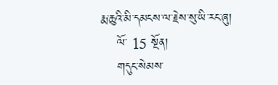རྨ་ཆུའི་མི་དམངས་ལ་རྗེས་སུ་ཡི་རང་ཞུ།
    ལོ་ 15 སྔོན།
    གདུང་སེམས་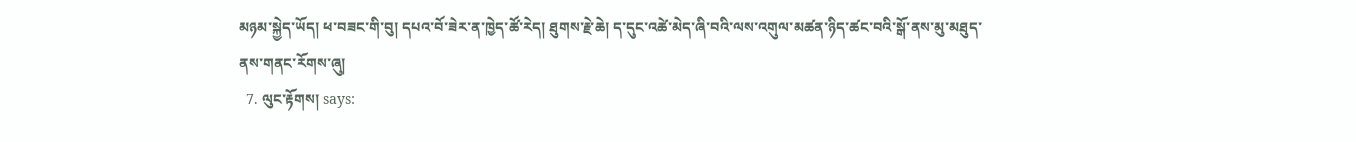མཉམ་སྐྱེད་ཡོད། ཕ་བཟང་གི་བུ། དཔའ་བོ་ཟེར་ན་ཁྱེད་ཚོ་རེད། ཐུགས་རྗེ་ཆེ། ད་དུང་འཚེ་མེད་ཞི་བའི་ལས་འགུལ་མཚན་ཉིད་ཚང་བའི་སྒོ་ནས་མུ་མཐུད་ནས་གནང་རོགས་ཞུ།
  7. ལུང་རྟོགས། says: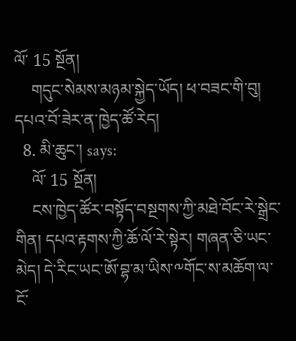ལོ་ 15 སྔོན།
    གདུང་སེམས་མཉམ་སྐྱེད་ཡོད། ཕ་བཟང་གི་བུ། དཔའ་བོ་ཟེར་ན་ཁྱེད་ཚོ་རེད།
  8. མི་ཆུང་། says:
    ལོ་ 15 སྔོན།
    ངས་ཁྱེད་ཚོར་བསྟོད་བསྔགས་ཀྱི་མཐེ་བོང་རེ་སྒྲེང་གིན། དཔའ་རྟགས་ཀྱི་ཆོ་ལོ་རེ་སྟེར། གཞན་ཅི་ཡང་མེད། དེ་རིང་ཡང་ཨོ་བྷ་མ་ཡིས་༸གོང་ས་མཆོག་ལ་ངོ་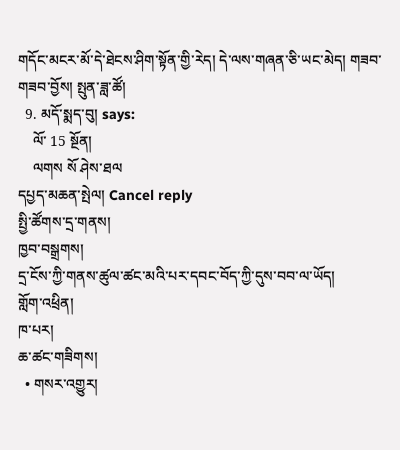གདོང་མངར་མོ་དེ་ཐེངས་ཤིག་སྟོན་གྱི་རེད། དེ་ལས་གཞན་ཅི་ཡང་མེད། གཟབ་གཟབ་བྱོས། སྤུན་ཟླ་ཚོ།
  9. མདོ་སྨད་བུ། says:
    ལོ་ 15 སྔོན།
    ལགས སོ ཤེས་ཐལ
དཔྱད་མཆན་སྤེལ། Cancel reply
སྤྱི་ཚོགས་དྲ་གནས།
ཁྱབ་བསྒྲགས།
དྲ་ངོས་ཀྱི་གནས་ཚུལ་ཚང་མའི་པར་དབང་བོད་ཀྱི་དུས་བབ་ལ་ཡོད།
གློག་འཕྲིན།
ཁ་པར།
ཆ་ཚང་གཟིགས།
  • གསར་འགྱུར།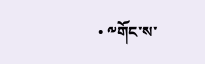• ༸གོང་ས་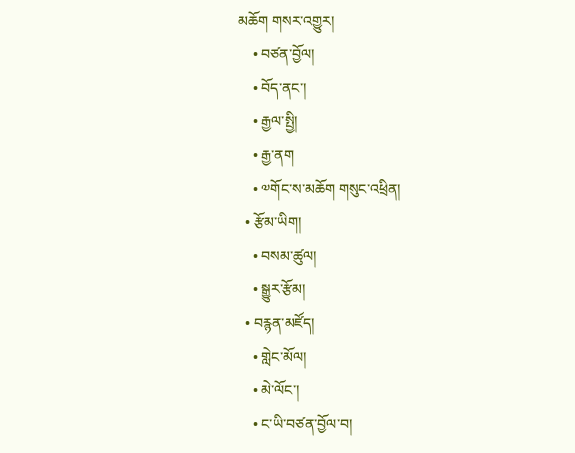མཆོག གསར་འགྱུར།
    • བཙན་བྱོལ།
    • བོད་ནང་།
    • རྒྱལ་སྤྱི།
    • རྒྱ་ནག
    • ༧གོང་ས་མཆོག གསུང་འཕྲིན།
  • རྩོམ་ཡིག།
    • བསམ་ཚུལ།
    • སྒྱུར་རྩོམ།
  • བརྙན་མཛོད།
    • གླེང་མོལ།
    • མེ་ལོང་།
    • ང་ཡི་བཙན་བྱོལ་བ།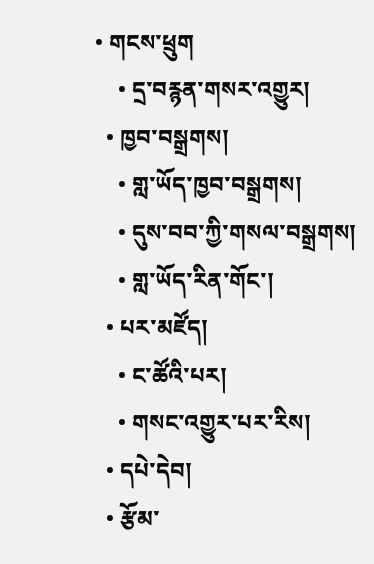• གངས་ཕྲུག
    • དྲ་བརྙན་གསར་འགྱུར།
  • ཁྱབ་བསྒྲགས།
    • གླ་ཡོད་ཁྱབ་བསྒྲགས།
    • དུས་བབ་ཀྱི་གསལ་བསྒྲགས།
    • གླ་ཡོད་རིན་གོང་།
  • པར་མཛོད།
    • ང་ཚོའི་པར།
    • གསང་འགྱུར་པར་རིས།
  • དཔེ་དེབ།
  • རྩོམ་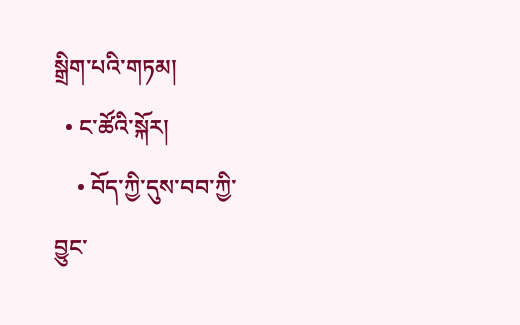སྒྲིག་པའི་གཏམ།
  • ང་ཚོའི་སྐོར།
    • བོད་ཀྱི་དུས་བབ་ཀྱི་བྱུང་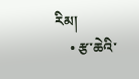རིམ།
    • རྩ་ཆེའི་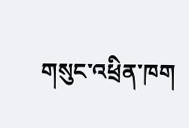གསུང་འཕྲིན་ཁག